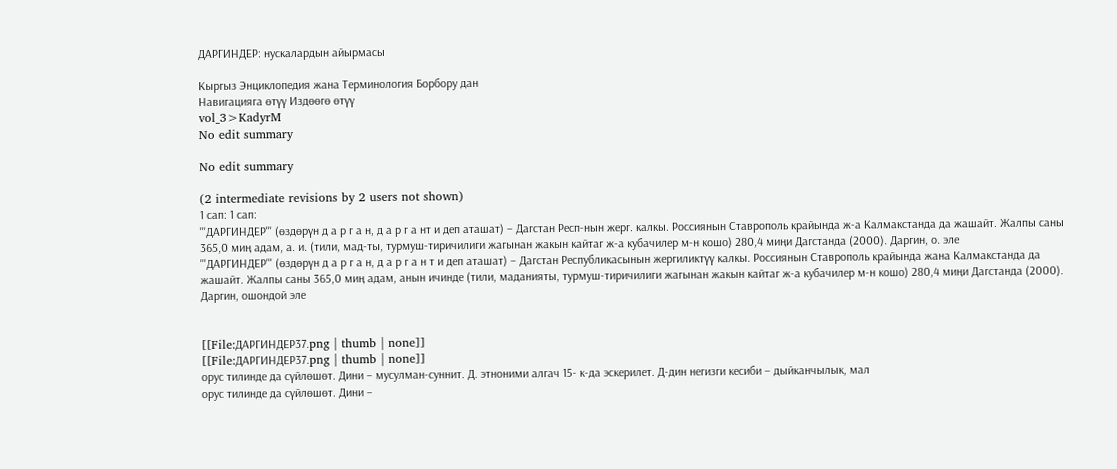ДАРГИНДЕР: нускалардын айырмасы

Кыргыз Энциклопедия жана Терминология Борбору дан
Навигацияга өтүү Издөөгө өтүү
vol_3>KadyrM
No edit summary

No edit summary

(2 intermediate revisions by 2 users not shown)
1 сап: 1 сап:
'''ДАРГИНДЕР''' (өздөрүн д а р г а н, д а р г а нт и деп аташат) – Дагстан Респ-нын жерг. калкы. Россиянын Ставрополь крайында ж-а Калмакстанда да жашайт. Жалпы саны 365,0 миӊ адам, а. и. (тили, мад-ты, турмуш-тиричилиги жагынан жакын кайтаг ж-а кубачилер м-н кошо) 280,4 миӊи Дагстанда (2000). Даргин, о. эле
'''ДАРГИНДЕР''' (өздөрүн д а р г а н, д а р г а н т и деп аташат) – Дагстан Республикасынын жергиликтүү калкы. Россиянын Ставрополь крайында жана Калмакстанда да жашайт. Жалпы саны 365,0 миӊ адам, анын ичинде (тили, маданияты, турмуш-тиричилиги жагынан жакын кайтаг ж-а кубачилер м-н кошо) 280,4 миӊи Дагстанда (2000). Даргин, ошондой эле


[[File:ДАРГИНДЕР37.png | thumb | none]]
[[File:ДАРГИНДЕР37.png | thumb | none]]
орус тилинде да сүйлөшөт. Дини – мусулман-суннит. Д. этноними алгач 15- к-да эскерилет. Д-дин негизги кесиби – дыйканчылык, мал
орус тилинде да сүйлөшөт. Дини –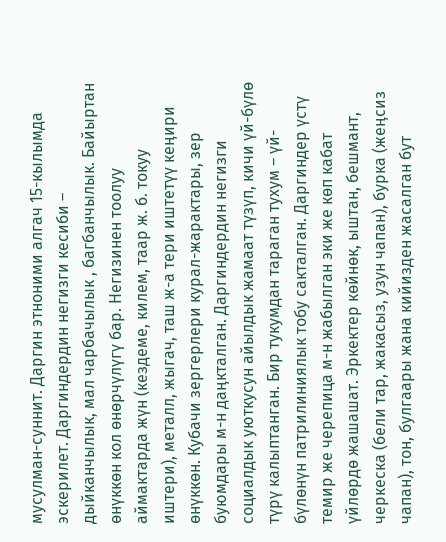мусулман-суннит. Даргин этноними алгач 15-кылымда эскерилет. Даргиндердин негизги кесиби – дыйканчылык, мал чарбачылык , багбанчылык. Байыртан өнүккөн кол өнөрчүлүгү бар. Негизинен тоолуу аймактарда жүн (кездеме, килем, таар ж. б. токуу иштери), металл, жыгач, таш ж-а тери иштетүү кеӊири өнүккөн. Кубачи зергерлери курал-жарактары, зeр буюмдары м-н даӊкталган. Даргиндердин негизги социалдык уюткусун айылдык жамаат түзүп, кичи үй-бүлө түрү калыптанган. Бир тукумдан тараган тухум – үй-бүлөнүн патрилиниялык тобу сакталган. Даргиндер үстү темир же черепица м-н жабылган эки же көп кабат үйлөрдө жашашат. Эркектер көйнөк, ыштан, бешмант, черкеска (бели тар, жакасыз, узун чапан), бурка (жеӊсиз чапан), тон, булгаары жана кийизден жасалган бут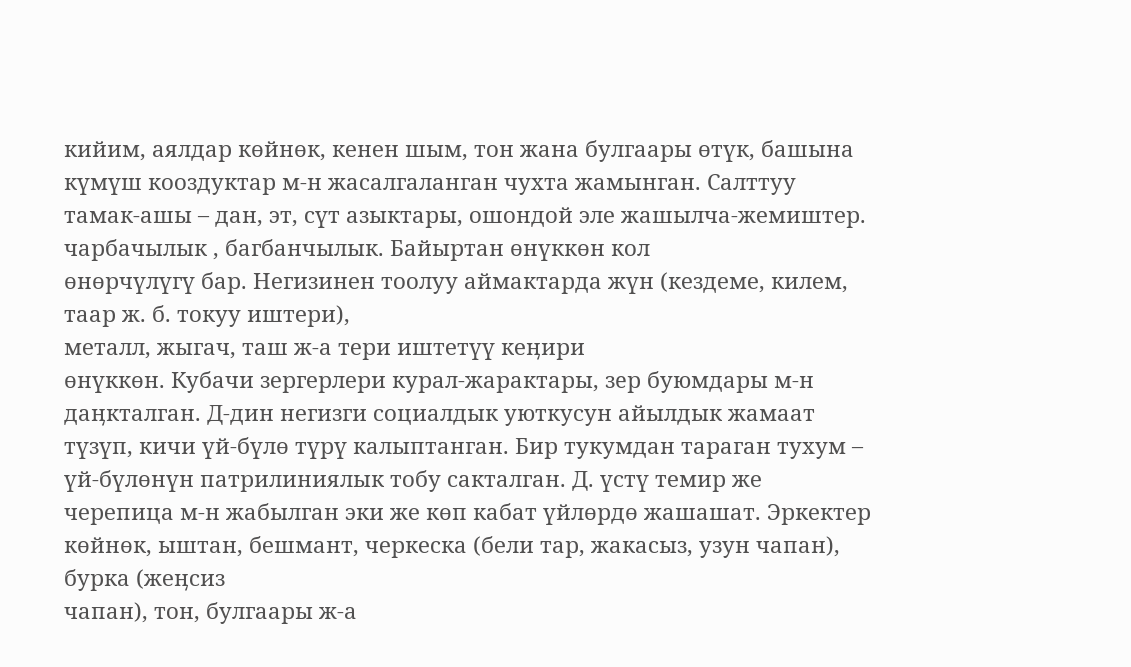кийим, аялдар көйнөк, кенен шым, тон жана булгаары өтүк, башына күмүш кооздуктар м-н жасалгаланган чухта жамынган. Салттуу тамак-ашы – дан, эт, сүт азыктары, ошондой эле жашылча-жемиштер.
чарбачылык , багбанчылык. Байыртан өнүккөн кол
өнөрчүлүгү бар. Негизинен тоолуу аймактарда жүн (кездеме, килем, таар ж. б. токуу иштери),
металл, жыгач, таш ж-а тери иштетүү кеӊири
өнүккөн. Кубачи зергерлери курал-жарактары, зeр буюмдары м-н даӊкталган. Д-дин негизги социалдык уюткусун айылдык жамаат түзүп, кичи үй-бүлө түрү калыптанган. Бир тукумдан тараган тухум – үй-бүлөнүн патрилиниялык тобу сакталган. Д. үстү темир же черепица м-н жабылган эки же көп кабат үйлөрдө жашашат. Эркектер көйнөк, ыштан, бешмант, черкеска (бели тар, жакасыз, узун чапан), бурка (жеӊсиз
чапан), тон, булгаары ж-а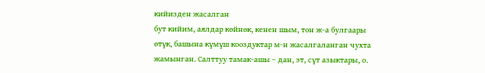кийизден жасалган
бут кийим, аялдар көйнөк, кенен шым, тон ж-а булгаары өтүк, башына күмүш кооздуктар м-н жасалгаланган чухта жамынган. Салттуу тамак-ашы – дан, эт, сүт азыктары, о.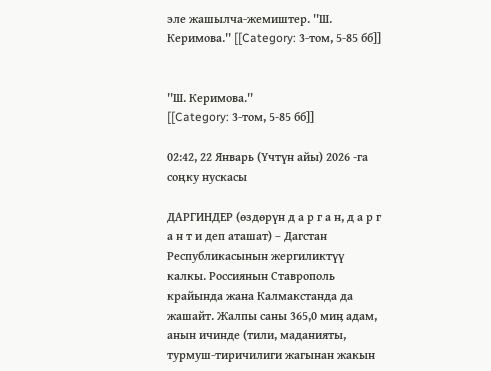эле жашылча-жемиштер. ''Ш. Керимова.'' [[Category: 3-том, 5-85 бб]]


''Ш. Керимова.''
[[Category: 3-том, 5-85 бб]]

02:42, 22 Январь (Үчтүн айы) 2026 -га соңку нускасы

ДАРГИНДЕР (өздөрүн д а р г а н, д а р г а н т и деп аташат) – Дагстан Республикасынын жергиликтүү калкы. Россиянын Ставрополь крайында жана Калмакстанда да жашайт. Жалпы саны 365,0 миӊ адам, анын ичинде (тили, маданияты, турмуш-тиричилиги жагынан жакын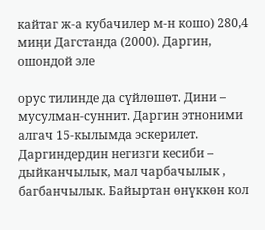кайтаг ж-а кубачилер м-н кошо) 280,4 миӊи Дагстанда (2000). Даргин, ошондой эле

орус тилинде да сүйлөшөт. Дини – мусулман-суннит. Даргин этноними алгач 15-кылымда эскерилет. Даргиндердин негизги кесиби – дыйканчылык, мал чарбачылык , багбанчылык. Байыртан өнүккөн кол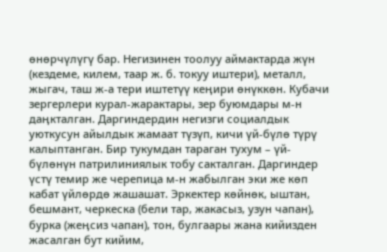өнөрчүлүгү бар. Негизинен тоолуу аймактарда жүн (кездеме, килем, таар ж. б. токуу иштери), металл, жыгач, таш ж-а тери иштетүү кеӊири өнүккөн. Кубачи зергерлери курал-жарактары, зeр буюмдары м-н даӊкталган. Даргиндердин негизги социалдык уюткусун айылдык жамаат түзүп, кичи үй-бүлө түрү калыптанган. Бир тукумдан тараган тухум – үй-бүлөнүн патрилиниялык тобу сакталган. Даргиндер үстү темир же черепица м-н жабылган эки же көп кабат үйлөрдө жашашат. Эркектер көйнөк, ыштан, бешмант, черкеска (бели тар, жакасыз, узун чапан), бурка (жеӊсиз чапан), тон, булгаары жана кийизден жасалган бут кийим,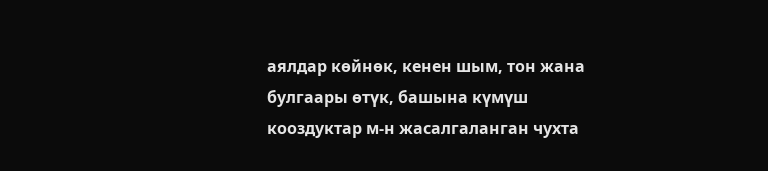аялдар көйнөк, кенен шым, тон жана булгаары өтүк, башына күмүш кооздуктар м-н жасалгаланган чухта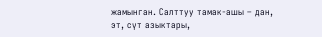жамынган. Салттуу тамак-ашы – дан, эт, сүт азыктары,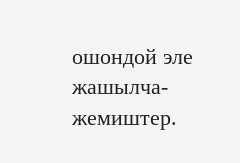ошондой эле жашылча-жемиштер.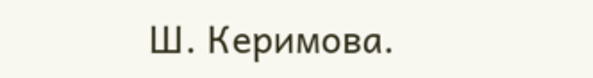Ш. Керимова.